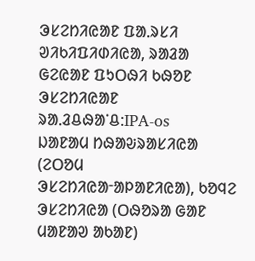ᱳᱥᱮᱴᱤᱭᱟᱱ ᱯᱟᱹᱨᱥᱤ
ᱣᱤᱠᱤᱯᱤᱰᱤᱭᱟ, ᱨᱟᱲᱟ ᱜᱮᱭᱟᱱ ᱯᱩᱛᱷᱤ ᱠᱷᱚᱱ
ᱳᱥᱮᱴᱤᱭᱟᱱ
ᱨᱟᱹᱲᱪᱷᱟᱸᱪ:IPA-os
ᱡᱟᱱᱟᱢ ᱴᱷᱟᱶᱨᱟᱥᱤᱭᱟ (ᱮᱛᱚᱢ ᱳᱥᱮᱴᱤᱭᱟᱼᱟᱞᱟᱱᱤᱭᱟ), ᱠᱚᱧᱮ ᱳᱥᱮᱴᱤᱭᱟ (ᱛᱷᱚᱨᱟ ᱜᱟᱱ ᱢᱟᱱᱟᱣ ᱟᱠᱟᱱ)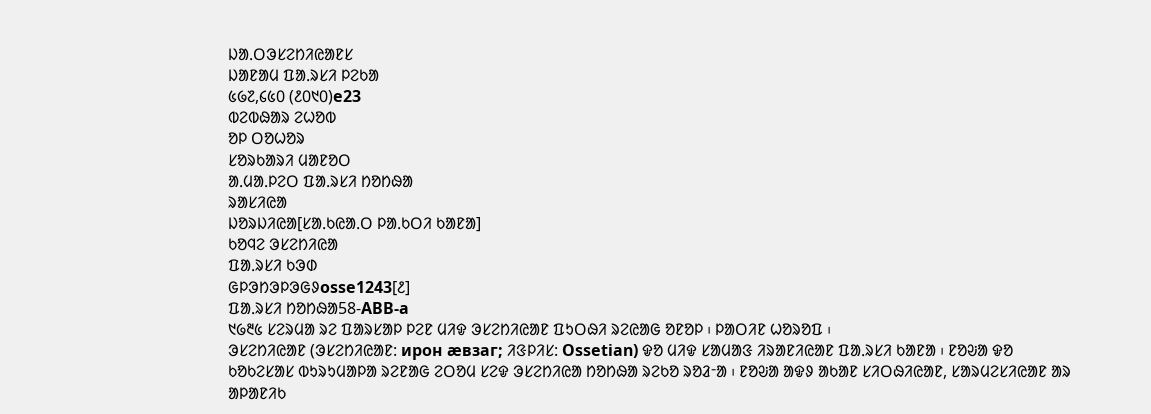ᱡᱟᱹᱛᱳᱥᱮᱴᱤᱭᱟᱱᱥ
ᱡᱟᱱᱟᱢ ᱯᱟᱹᱨᱥᱤ ᱞᱮᱠᱟ
᱕᱙᱗,᱔᱕᱐ (᱒᱐᱑᱐)e23
ᱵᱮᱵᱷᱟᱨ ᱮᱦᱚᱵ
ᱚᱞ ᱛᱚᱦᱚᱨ
ᱥᱚᱨᱠᱟᱨᱤ ᱢᱟᱱᱚᱛ
ᱟᱹᱢᱟᱹᱞᱮᱛ ᱯᱟᱹᱨᱥᱤ ᱴᱚᱴᱷᱟ
ᱨᱟᱥᱤᱭᱟ
ᱡᱚᱨᱡᱤᱭᱟ[ᱥᱟᱹᱠᱭᱟᱹᱛ ᱞᱟᱹᱠᱛᱤ ᱠᱟᱱᱟ]
ᱠᱚᱧᱮ ᱳᱥᱮᱴᱤᱭᱟ
ᱯᱟᱹᱨᱥᱤ ᱠᱳᱰ
ᱜᱞᱳᱴᱳᱞᱳᱜᱽosse1243[᱒]
ᱯᱟᱹᱨᱥᱤ ᱴᱚᱴᱷᱟ58-ABB-a
᱑᱙᱓᱕ ᱥᱮᱨᱢᱟ ᱨᱮ ᱯᱟᱨᱥᱟᱞ ᱞᱮᱱ ᱢᱤᱫ ᱳᱥᱮᱴᱤᱭᱟᱱ ᱯᱩᱛᱷᱤ ᱨᱮᱭᱟᱜ ᱚᱱᱚᱞ ᱾ ᱞᱟᱛᱤᱱ ᱦᱚᱨᱚᱯ ᱾
ᱳᱥᱮᱴᱤᱭᱟᱱ (ᱳᱥᱮᱴᱤᱭᱟᱱ: ирон ӕвзаг; ᱤᱝᱞᱤᱥ: Ossetian) ᱫᱚ ᱢᱤᱫ ᱥᱟᱢᱟᱝ ᱤᱨᱟᱱᱤᱭᱟᱱ ᱯᱟᱹᱨᱥᱤ ᱠᱟᱱᱟ ᱾ ᱱᱚᱶᱟ ᱫᱚ ᱠᱚᱠᱮᱥᱟᱥ ᱵᱩᱨᱩᱢᱟᱞᱟ ᱨᱮᱱᱟᱜ ᱮᱛᱚᱢ ᱥᱮᱫ ᱳᱥᱮᱴᱤᱭᱟ ᱴᱚᱴᱷᱟ ᱨᱮᱠᱚ ᱨᱚᱲᱼᱟ ᱾ ᱱᱚᱶᱟ ᱟᱫᱽ ᱟᱠᱟᱱ ᱥᱤᱛᱷᱤᱭᱟᱱ, ᱥᱟᱨᱢᱮᱥᱤᱭᱟᱱ ᱟᱨ ᱟᱞᱟᱱᱤᱠ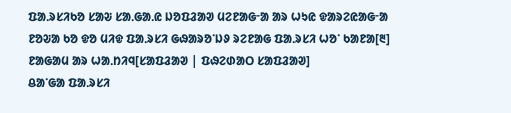ᱯᱟᱹᱨᱥᱤᱠᱚ ᱥᱟᱶ ᱥᱟᱹᱜᱟᱹᱭ ᱡᱚᱯᱲᱟᱣ ᱢᱮᱱᱟᱜᱼᱟ ᱟᱨ ᱦᱩᱭ ᱫᱟᱨᱮᱭᱟᱜᱼᱟ ᱱᱚᱶᱟ ᱠᱚ ᱫᱚ ᱢᱤᱫ ᱯᱟᱹᱨᱥᱤ ᱜᱷᱟᱨᱚᱸᱡᱽ ᱨᱮᱱᱟᱜ ᱯᱟᱹᱨᱥᱤ ᱦᱚᱸ ᱠᱟᱱᱟ[᱓]
ᱱᱟᱜᱟᱢ ᱟᱨ ᱦᱟᱹᱴᱤᱧ[ᱥᱟᱯᱲᱟᱣ | ᱯᱷᱮᱰᱟᱛ ᱥᱟᱯᱲᱟᱣ]
ᱪᱟᱸᱜᱟ ᱯᱟᱹᱨᱥᱤ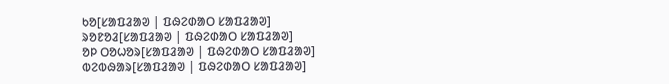ᱠᱚ[ᱥᱟᱯᱲᱟᱣ | ᱯᱷᱮᱰᱟᱛ ᱥᱟᱯᱲᱟᱣ]
ᱨᱚᱱᱚᱲ[ᱥᱟᱯᱲᱟᱣ | ᱯᱷᱮᱰᱟᱛ ᱥᱟᱯᱲᱟᱣ]
ᱚᱞ ᱛᱚᱦᱚᱨ[ᱥᱟᱯᱲᱟᱣ | ᱯᱷᱮᱰᱟᱛ ᱥᱟᱯᱲᱟᱣ]
ᱵᱮᱵᱷᱟᱨ[ᱥᱟᱯᱲᱟᱣ | ᱯᱷᱮᱰᱟᱛ ᱥᱟᱯᱲᱟᱣ]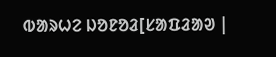ᱵᱟᱨᱦᱮ ᱡᱚᱱᱚᱲ[ᱥᱟᱯᱲᱟᱣ |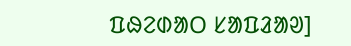ᱯᱷᱮᱰᱟᱛ ᱥᱟᱯᱲᱟᱣ]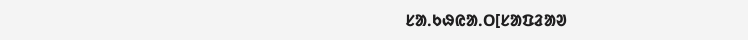ᱥᱟᱹᱠᱷᱭᱟᱹᱛ[ᱥᱟᱯᱲᱟᱣ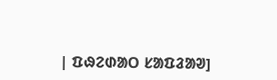| ᱯᱷᱮᱰᱟᱛ ᱥᱟᱯᱲᱟᱣ]